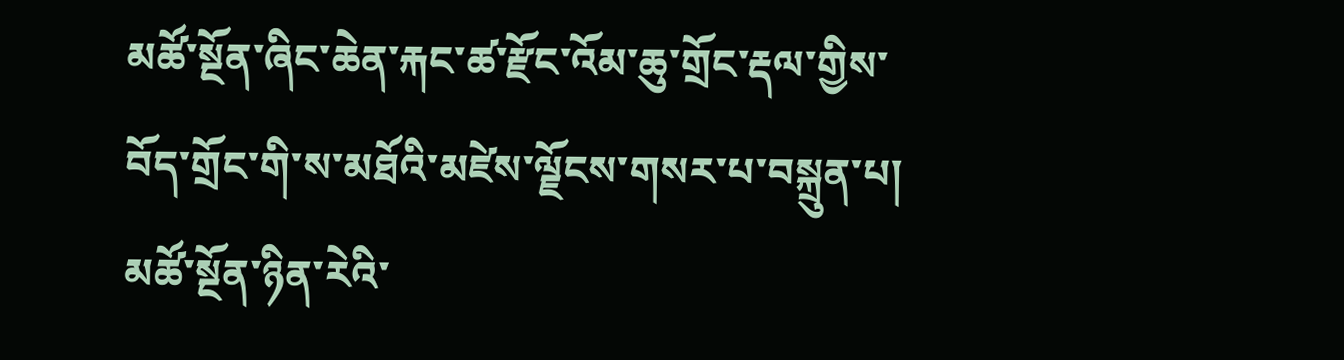མཚོ་སྔོན་ཞིང་ཆེན་རྐང་ཚ་རྫོང་འོམ་ཆུ་གྲོང་རྡལ་གྱིས་བོད་གྲོང་གི་ས་མཐོའི་མཛེས་ལྗོངས་གསར་པ་བསྐྲུན་པ།
མཚོ་སྔོན་ཉིན་རེའི་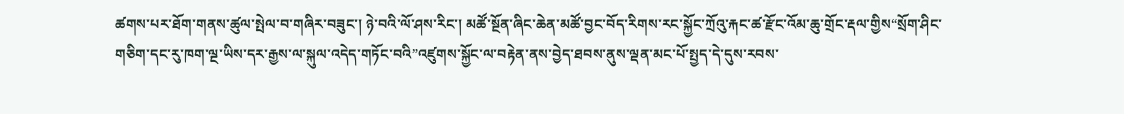ཚགས་པར་ཐོག་གནས་ཚུལ་སྤེལ་བ་གཞིར་བཟུང་། ཉེ་བའི་ལོ་ཤས་རིང་། མཚོ་སྔོན་ཞིང་ཆེན་མཚོ་བྱང་བོད་རིགས་རང་སྐྱོང་ཀྲོའུ་རྐང་ཚ་རྫོང་འོམ་ཆུ་གྲོང་རྡལ་གྱིས“སྲོག་ཤིང་གཅིག་དང་རུ་ཁག་ལྔ་ཡིས་དར་རྒྱས་ལ་སྐུལ་འདེད་གཏོང་བའི”འཛུགས་སྐྱོང་ལ་བརྟེན་ནས་བྱེད་ཐབས་ནུས་ལྡན་མང་པོ་སྤྱད་དེ་དུས་རབས་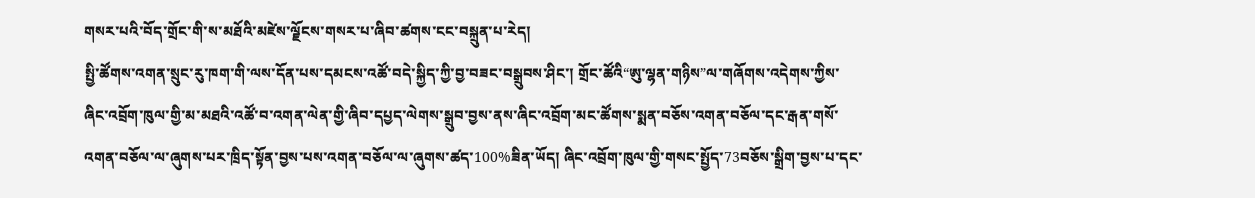གསར་པའི་བོད་གྲོང་གི་ས་མཐོའི་མཛེས་ལྗོངས་གསར་པ་ཞིབ་ཚགས་ངང་བསྐྲུན་པ་རེད།
སྤྱི་ཚོགས་འགན་སྲུང་རུ་ཁག་གི་ལས་དོན་པས་དམངས་འཚོ་བདེ་སྐྱིད་ཀྱི་བྱ་བཟང་བསྒྲུབས་ཤིང་། གྲོང་ཚོའི“ཨུ་ལྷན་གཉིས”ལ་གཞོགས་འདེགས་ཀྱིས་ཞིང་འབྲོག་ཁུལ་གྱི་མ་མཐའི་འཚོ་བ་འགན་ལེན་གྱི་ཞིབ་དཔྱད་ལེགས་སྒྲུབ་བྱས་ནས་ཞིང་འབྲོག་མང་ཚོགས་སྨན་བཅོས་འགན་བཅོལ་དང་རྒན་གསོ་འགན་བཅོལ་ལ་ཞུགས་པར་ཁྲིད་སྟོན་བྱས་པས་འགན་བཅོལ་ལ་ཞུགས་ཚད་100%ཟིན་ཡོད། ཞིང་འབྲོག་ཁུལ་གྱི་གསང་སྤྱོད་73བཅོས་སྒྲིག་བྱས་པ་དང་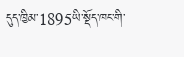དུད་ཁྱིམ་1895ཡི་སྡོད་ཁང་གི་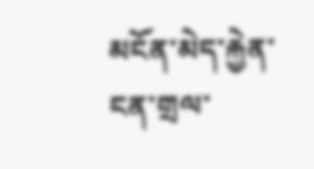མངོན་མེད་རྐྱེན་ངན་གྲལ་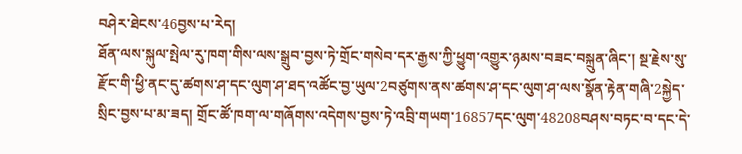བཤེར་ཐེངས་46བྱས་པ་རེད།
ཐོན་ལས་སྐུལ་སྤེལ་རུ་ཁག་གིས་ལས་སྒྲུབ་བྱས་ཏེ་གྲོང་གསེབ་དར་རྒྱས་ཀྱི་ཕྱུག་འགྱུར་ཉམས་བཟང་བསྐྲུན་ཞིང་། སྔ་རྗེས་སུ་རྫོང་གི་ཕྱི་ནང་དུ་ཚགས་ཤ་དང་ལུག་ཤ་ཐད་འཚོང་བྱ་ཡུལ་2བཙུགས་ནས་ཚགས་ཤ་དང་ལུག་ཤ་ལས་སྣོན་རྟེན་གཞི་2སྐྱེད་སྲིང་བྱས་པ་མ་ཟད། གྲོང་ཚོ་ཁག་ལ་གཞོགས་འདེགས་བྱས་ཏེ་འབྲི་གཡག་16857དང་ལུག་48208བཤས་བཏང་བ་དང་དེ་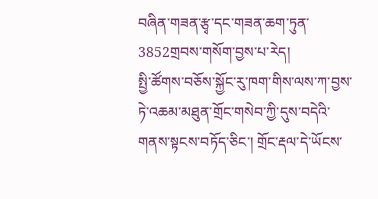བཞིན་གཟན་རྩྭ་དང་གཟན་ཆག་ཏུན་3852གྲབས་གསོག་བྱས་པ་རེད།
སྤྱི་ཚོགས་བཅོས་སྐྱོང་རུ་ཁག་གིས་ལས་ཀ་བྱས་ཏེ་འཆམ་མཐུན་གྲོང་གསེབ་ཀྱི་དུས་བདེའི་གནས་སྟངས་བཏོད་ཅིང་། གྲོང་རྡལ་དེ་ཡོངས་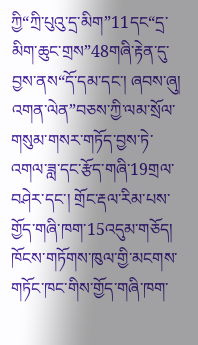ཀྱི“ཀྲི་པུའུ་དྲ་མིག”11དང“དྲ་མིག་ཆུང་གྲས”48གཞི་རྟེན་དུ་བྱས་ནས“དོ་དམ་དང་། ཞབས་ཞུ། འགན་ལེན”བཅས་ཀྱི་ལམ་སྲོལ་གསུམ་གསར་གཏོད་བྱས་ཏེ་འགལ་ཟླ་དང་རྩོད་གཞི་19གྲལ་བཤེར་དང་། གྲོང་རྡལ་རིམ་པས་གྱོད་གཞི་ཁག་15འདུམ་གཅོད། ཁོངས་གཏོགས་ཁུལ་གྱི་མངགས་གཏོང་ཁང་གིས་གྱོད་གཞི་ཁག་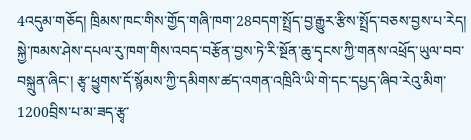4འདུམ་གཅོད། ཁྲིམས་ཁང་གིས་གྱོད་གཞི་ཁག་28བདག་སྤྲོད་བྱ་རྒྱུར་རྩིས་སྤྲོད་བཅས་བྱས་པ་རེད།
སྐྱེ་ཁམས་ཤེས་དཔལ་རུ་ཁག་གིས་འབད་བརྩོན་བྱས་ཏེ་རི་སྔོན་ཆུ་དྭངས་ཀྱི་གནས་འཕྲོད་ཡུལ་བབ་བསྐྲུན་ཞིང་། རྩྭ་ཕྱུགས་དོ་སྙོམས་ཀྱི་དམིགས་ཚད་འགན་འཁྲིའི་ཡི་གེ་དང་དཔྱད་ཞིབ་རེའུ་མིག་1200བྲིས་པ་མ་ཟད་རྩྭ་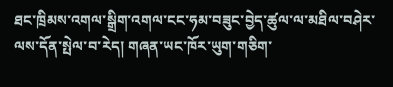ཐང་ཁྲིམས་འགལ་སྒྲིག་འགལ་ངང་ཧམ་བཟུང་བྱེད་ཚུལ་ལ་མཐིལ་བཤེར་ལས་དོན་སྤེལ་བ་རེད། གཞན་ཡང་ཁོར་ཡུག་གཅིག་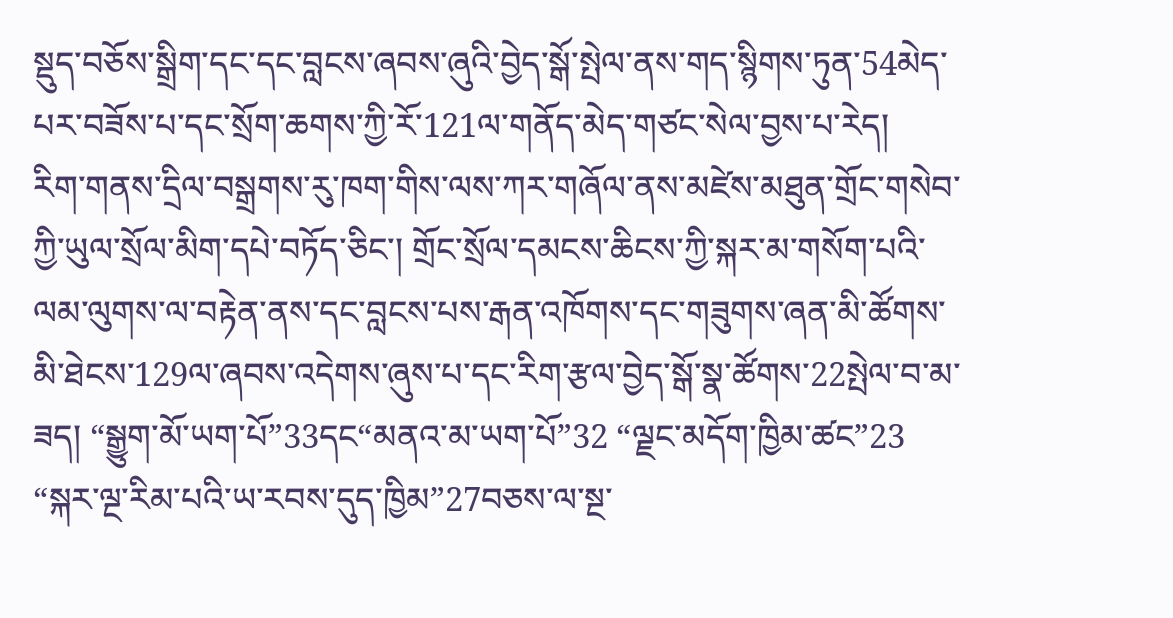སྡུད་བཅོས་སྒྲིག་དང་དང་བླངས་ཞབས་ཞུའི་བྱེད་སྒོ་སྤེལ་ནས་གད་སྙིགས་ཏུན་54མེད་པར་བཟོས་པ་དང་སྲོག་ཆགས་ཀྱི་རོ་121ལ་གནོད་མེད་གཙང་སེལ་བྱས་པ་རེད།
རིག་གནས་དྲིལ་བསྒྲགས་རུ་ཁག་གིས་ལས་ཀར་གཞོལ་ནས་མཛེས་མཐུན་གྲོང་གསེབ་ཀྱི་ཡུལ་སྲོལ་མིག་དཔེ་བཏོད་ཅིང་། གྲོང་སྲོལ་དམངས་ཆིངས་ཀྱི་སྐར་མ་གསོག་པའི་ལམ་ལུགས་ལ་བརྟེན་ནས་དང་བླངས་པས་རྒན་འཁོགས་དང་གཟུགས་ཞན་མི་ཚོགས་མི་ཐེངས་129ལ་ཞབས་འདེགས་ཞུས་པ་དང་རིག་རྩལ་བྱེད་སྒོ་སྣ་ཚོགས་22སྤེལ་བ་མ་ཟད། “སྒྱུག་མོ་ཡག་པོ”33དང“མནའ་མ་ཡག་པོ”32 “ལྗང་མདོག་ཁྱིམ་ཚང”23 “སྐར་ལྔ་རིམ་པའི་ཡ་རབས་དུད་ཁྱིམ”27བཅས་ལ་སྔ་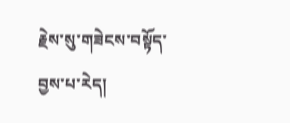རྗེས་སུ་གཟེངས་བསྟོད་བྱས་པ་རེད།